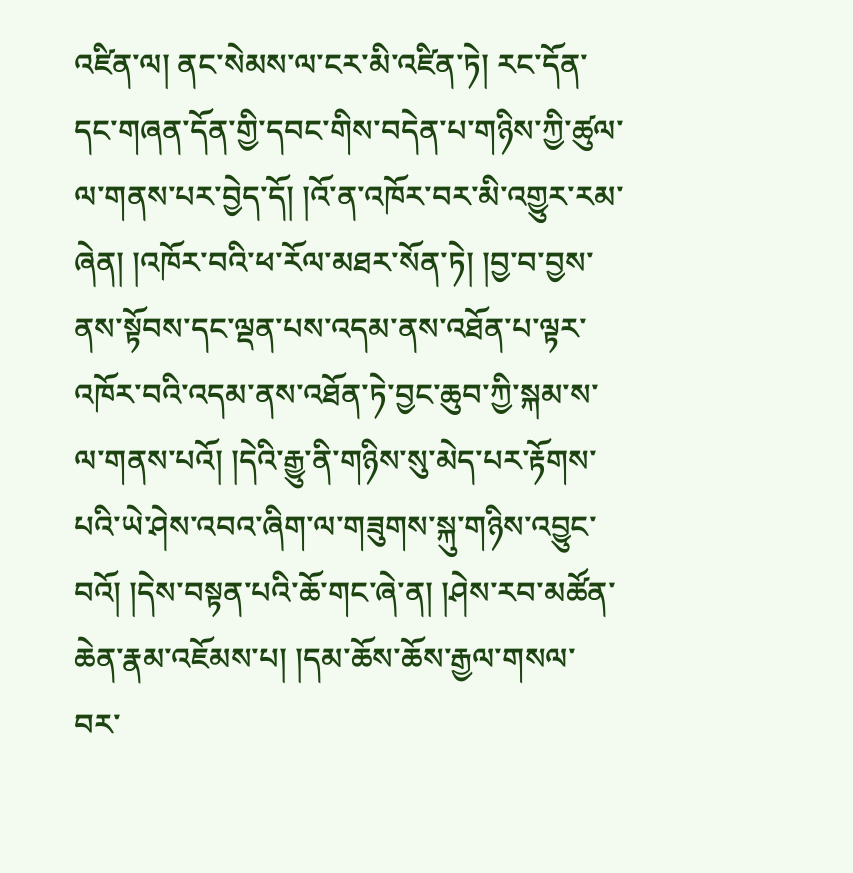འཛིན་ལ། ནང་སེམས་ལ་ངར་མི་འཛིན་ཏེ། རང་དོན་དང་གཞན་དོན་གྱི་དབང་གིས་བདེན་པ་གཉིས་ཀྱི་ཚུལ་ལ་གནས་པར་བྱེད་དོ། །འོ་ན་འཁོར་བར་མི་འགྱུར་རམ་ཞེན། །འཁོར་བའི་ཕ་རོལ་མཐར་སོན་ཏེ། །བྱ་བ་བྱས་ནས་སྟོབས་དང་ལྡན་པས་འདམ་ནས་འཐོན་པ་ལྟར་འཁོར་བའི་འདམ་ནས་འཐོན་ཏེ་བྱང་ཆུབ་ཀྱི་སྐམ་ས་ལ་གནས་པའོ། །དེའི་རྒྱུ་ནི་གཉིས་སུ་མེད་པར་རྟོགས་པའི་ཡེ་ཤེས་འབའ་ཞིག་ལ་གཟུགས་སྐུ་གཉིས་འབྱུང་བའོ། །དེས་བསྟན་པའི་ཆོ་གང་ཞེ་ན། །ཤེས་རབ་མཚོན་ཆེན་རྣམ་འཇོམས་པ། །དམ་ཆོས་ཆོས་རྒྱལ་གསལ་བར་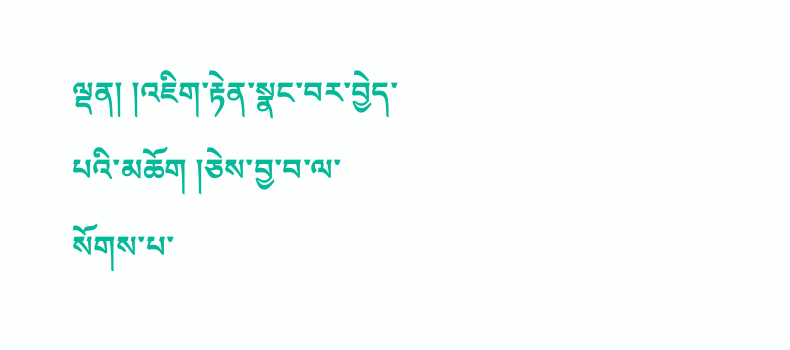ལྡན། །འཇིག་རྟེན་སྣང་བར་བྱེད་པའི་མཆོག །ཅེས་བྱ་བ་ལ་སོགས་པ་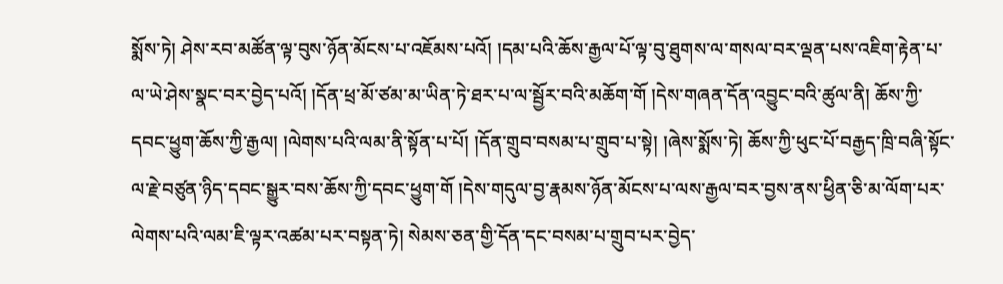སྨོས་ཏེ། ཤེས་རབ་མཚོན་ལྟ་བུས་ཉོན་མོངས་པ་འཇོམས་པའོ། །དམ་པའི་ཆོས་རྒྱལ་པོ་ལྟ་བུ་ཐུགས་ལ་གསལ་བར་ལྡན་པས་འཇིག་རྟེན་པ་ལ་ཡེ་ཤེས་སྣང་བར་བྱེད་པའོ། །དོན་ཕྲ་མོ་ཙམ་མ་ཡིན་ཏེ་ཐར་པ་ལ་སྦྱོར་བའི་མཆོག་གོ །དེས་གཞན་དོན་འབྱུང་བའི་ཚུལ་ནི། ཆོས་ཀྱི་དབང་ཕྱུག་ཆོས་ཀྱི་རྒྱལ། །ལེགས་པའི་ལམ་ནི་སྟོན་པ་པོ། །དོན་གྲུབ་བསམ་པ་གྲུབ་པ་སྟེ། །ཞེས་སྨོས་ཏེ། ཆོས་ཀྱི་ཕུང་པོ་བརྒྱད་ཁྲི་བཞི་སྟོང་ལ་རྗེ་བཙུན་ཉིད་དབང་སྒྱུར་བས་ཆོས་ཀྱི་དབང་ཕྱུག་གོ །དེས་གདུལ་བྱ་རྣམས་ཉོན་མོངས་པ་ལས་རྒྱལ་བར་བྱས་ནས་ཕྱིན་ཅི་མ་ལོག་པར་ལེགས་པའི་ལམ་ཇི་ལྟར་འཚམ་པར་བསྟན་ཏེ། སེམས་ཅན་གྱི་དོན་དང་བསམ་པ་གྲུབ་པར་བྱེད་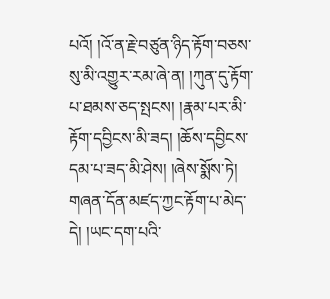པའོ། །འོ་ན་རྗེ་བཙུན་ཉིད་རྟོག་བཅས་སུ་མི་འགྱུར་རམ་ཞེ་ན། །ཀུན་དུ་རྟོག་པ་ཐམས་ཅད་སྤངས། །རྣམ་པར་མི་རྟོག་དབྱིངས་མི་ཟད། །ཆོས་དབྱིངས་དམ་པ་ཟད་མི་ཤེས། །ཞེས་སྨོས་ཏེ། གཞན་དོན་མཛད་ཀྱང་རྟོག་པ་མེད་དེ། །ཡང་དག་པའི་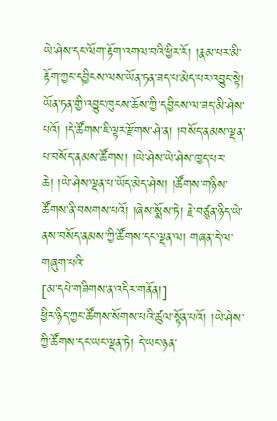ཡེ་ཤེས་དང་ལོག་རྟོག་འགལ་བའི་ཕྱིར་རོ། །རྣམ་པར་མི་རྟོག་ཀྱང་དབྱིངས་ལས་ཡོན་ཏན་ཟད་པ་མེད་པར་འབྱུང་སྟེ། ཡོན་ཏན་གྱི་འབྱུང་ཁུངས་ཆོས་ཀྱི་དབྱིངས་ལ་ཟད་མི་ཤེས་པའོ། །དེ་ཚོགས་ཇི་ལྟར་རྫོགས་ཤེ་ན། །བསོད་ནམས་ལྡན་པ་བསོད་ནམས་ཚོགས། །ཡེ་ཤེས་ཡེ་ཤེས་ཁྱད་པར་ཆེ། །ཡེ་ཤེས་ལྡན་པ་ཡོད་མེད་ཤེས། །ཚོགས་གཉིས་ཚོགས་ནི་བསགས་པའོ། །ཞེས་སྨོས་ཏེ། རྗེ་བཙུན་ཉིད་ཡེ་ནས་བསོད་ནམས་ཀྱི་ཚོགས་དང་ལྡན་ལ། གཞན་དེ་ལ་གཞུག་པའི་
[མ་དཔེ་གཟིགས་ན་འདིར་གནོན།]
ཕྱིར་ཉིད་ཀྱང་ཚོགས་སོགས་པའི་ཚུལ་སྟོན་པའོ། །ཡེ་ཤེས་ཀྱི་ཚོགས་དང་ཡང་ལྡན་ཏེ། དེ་ཡང་ཉན་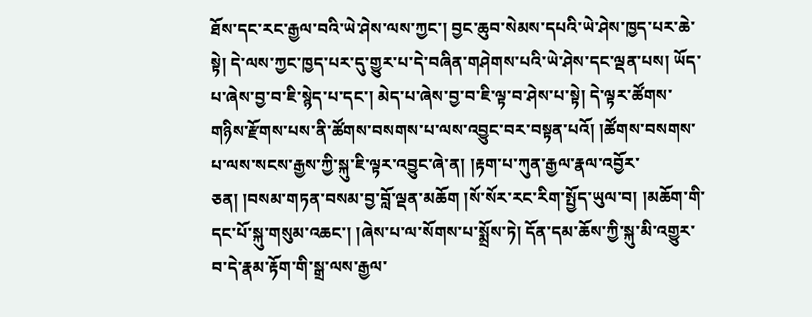ཐོས་དང་རང་རྒྱལ་བའི་ཡེ་ཤེས་ལས་ཀྱང་། བྱང་ཆུབ་སེམས་དཔའི་ཡེ་ཤེས་ཁྱད་པར་ཆེ་སྟེ། དེ་ལས་ཀྱང་ཁྱད་པར་དུ་གྱུར་པ་དེ་བཞིན་གཤེགས་པའི་ཡེ་ཤེས་དང་ལྡན་པས། ཡོད་པ་ཞེས་བྱ་བ་ཇི་སྙེད་པ་དང་། མེད་པ་ཞེས་བྱ་བ་ཇི་ལྟ་བ་ཤེས་པ་སྟེ། དེ་ལྟར་ཚོགས་གཉིས་རྫོགས་པས་ནི་ཚོགས་བསགས་པ་ལས་འབྱུང་བར་བསྟན་པའོ། །ཚོགས་བསགས་པ་ལས་སངས་རྒྱས་ཀྱི་སྐུ་ཇི་ལྟར་འབྱུང་ཞེ་ན། །རྟག་པ་ཀུན་རྒྱལ་རྣལ་འབྱོར་ཅན། །བསམ་གཏན་བསམ་བྱ་བློ་ལྡན་མཆོག །སོ་སོར་རང་རིག་སྤྱོད་ཡུལ་བ། །མཆོག་གི་དང་པོ་སྐུ་གསུམ་འཆང་། །ཞེས་པ་ལ་སོགས་པ་སྨྲོས་ཏེ། དོན་དམ་ཆོས་ཀྱི་སྐུ་མི་འགྱུར་བ་དེ་རྣམ་རྟོག་གི་སྒྲ་ལས་རྒྱལ་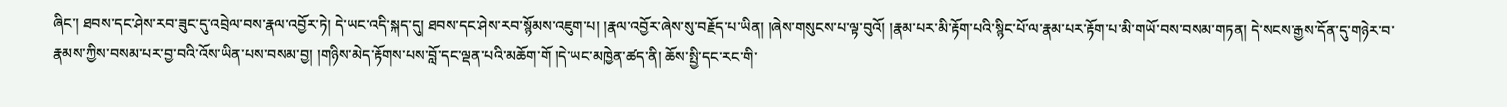ཞིང་། ཐབས་དང་ཤེས་རབ་ཟུང་དུ་འབྲེལ་བས་རྣལ་འབྱོར་ཏེ། དེ་ཡང་འདི་སྐད་དུ། ཐབས་དང་ཤེས་རབ་སྙོམས་འཇུག་པ། །རྣལ་འབྱོར་ཞེས་སུ་བརྗོད་པ་ཡིན། །ཞེས་གསུངས་པ་ལྟ་བུའོ། །རྣམ་པར་མི་རྟོག་པའི་སྙིང་པོ་ལ་རྣམ་པར་རྟོག་པ་མི་གཡོ་བས་བསམ་གཏན། དེ་སངས་རྒྱས་དོན་དུ་གཉེར་བ་རྣམས་ཀྱིས་བསམ་པར་བྱ་བའི་འོས་ཡིན་པས་བསམ་བྱ། །གཉིས་མེད་རྟོགས་པས་བློ་དང་ལྡན་པའི་མཆོག་གོ །དེ་ཡང་མཁྱེན་ཚད་ནི། ཆོས་སྤྱི་དང་རང་གི་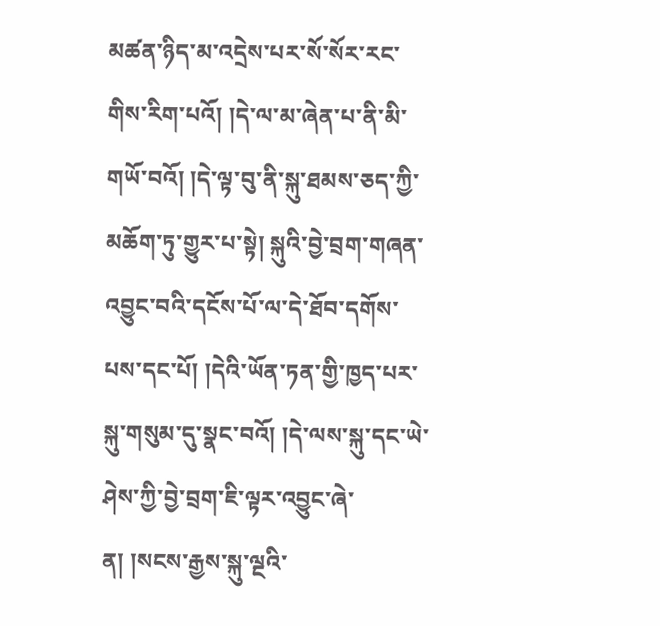མཚན་ཉིད་མ་འདྲེས་པར་སོ་སོར་རང་གིས་རིག་པའོ། །དེ་ལ་མ་ཞེན་པ་ནི་མི་གཡོ་བའོ། །དེ་ལྟ་བུ་ནི་སྐུ་ཐམས་ཅད་ཀྱི་མཆོག་ཏུ་གྱུར་པ་སྟེ། སྐུའི་བྱེ་བྲག་གཞན་འབྱུང་བའི་དངོས་པོ་ལ་དེ་ཐོབ་དགོས་པས་དང་པོ། །དེའི་ཡོན་ཏན་གྱི་ཁྱད་པར་སྐུ་གསུམ་དུ་སྣང་བའོ། །དེ་ལས་སྐུ་དང་ཡེ་ཤེས་ཀྱི་བྱེ་བྲག་ཇི་ལྟར་འབྱུང་ཞེ་ན། །སངས་རྒྱས་སྐུ་ལྔའི་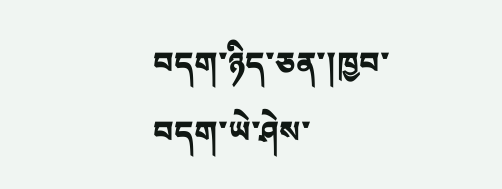བདག་ཉིད་ཅན་།ཁྱབ་བདག་ཡེ་ཤེས་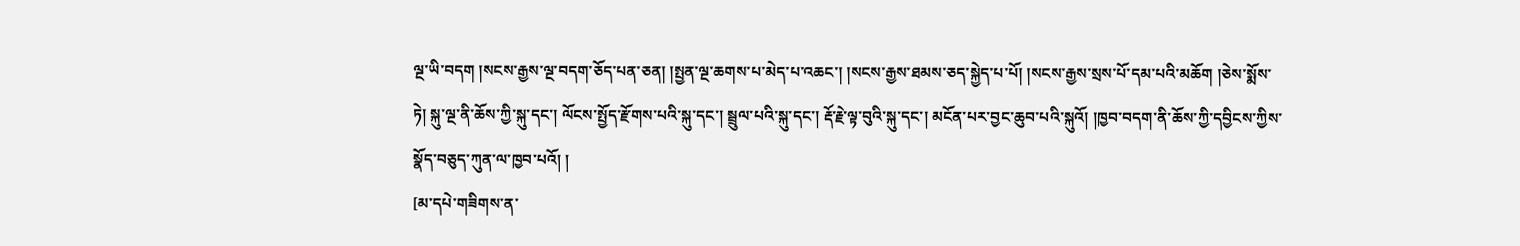ལྔ་ཡི་བདག །སངས་རྒྱས་ལྔ་བདག་ཅོད་པན་ཅན། །སྤྱན་ལྔ་ཆགས་པ་མེད་པ་འཆང་། །སངས་རྒྱས་ཐམས་ཅད་སྐྱེད་པ་པོ། །སངས་རྒྱས་སྲས་པོ་དམ་པའི་མཆོག །ཅེས་སྨོས་ཏེ། སྐུ་ལྔ་ནི་ཆོས་ཀྱི་སྐུ་དང་། ལོངས་སྤྱོད་རྫོགས་པའི་སྐུ་དང་། སྦྲུལ་པའི་སྐུ་དང་། རྡོ་རྗེ་ལྟ་བུའི་སྐུ་དང་། མངོན་པར་བྱང་ཆུབ་པའི་སྐུའོ། །ཁྱབ་བདག་ནི་ཆོས་ཀྱི་དབྱིངས་ཀྱིས་སྣོད་བཅུད་ཀུན་ལ་ཁྱབ་པའོ། །
[མ་དཔེ་གཟིགས་ན་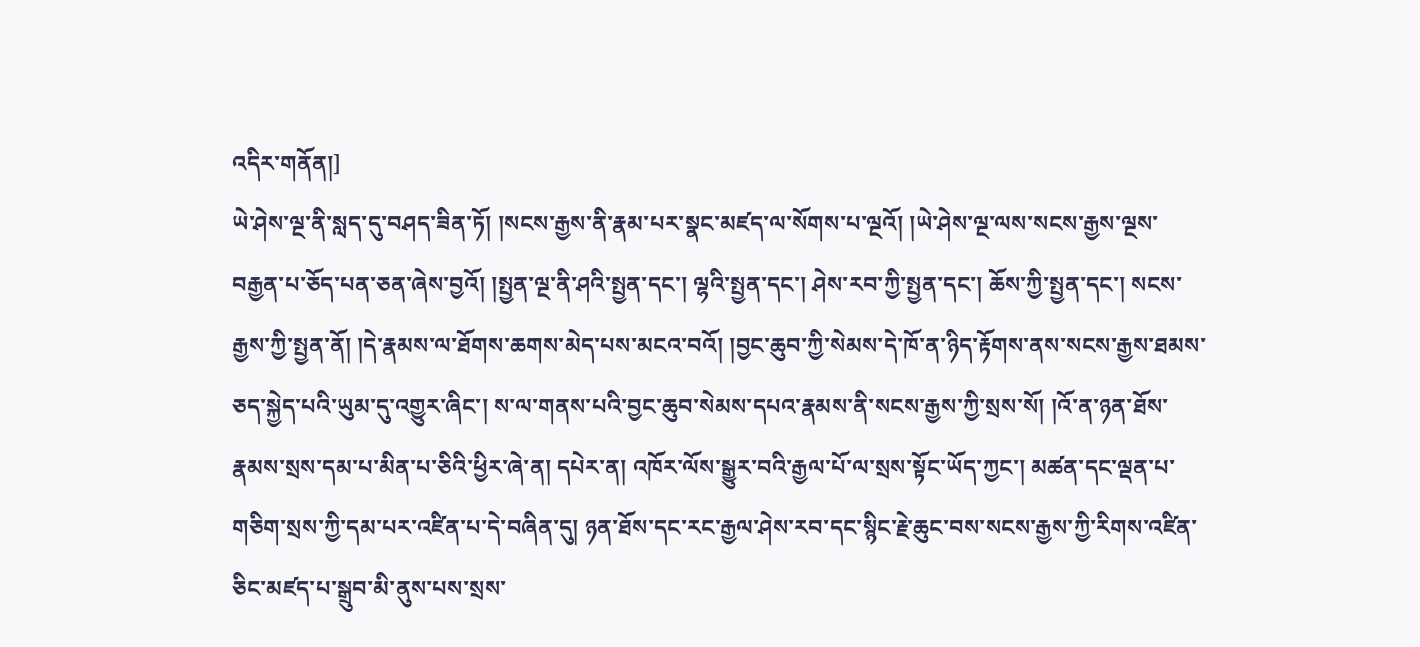འདིར་གནོན།]
ཡེ་ཤེས་ལྔ་ནི་སླད་དུ་བཤད་ཟིན་ཏོ། །སངས་རྒྱས་ནི་རྣམ་པར་སྣང་མཛད་ལ་སོགས་པ་ལྔའོ། །ཡེ་ཤེས་ལྔ་ལས་སངས་རྒྱས་ལྔས་བརྒྱན་པ་ཅོད་པན་ཅན་ཞེས་བྱའོ། །སྤྱན་ལྔ་ནི་ཤའི་སྤྱན་དང་། ལྷའི་སྤྱན་དང་། ཤེས་རབ་ཀྱི་སྤྱན་དང་། ཆོས་ཀྱི་སྤྱན་དང་། སངས་རྒྱས་ཀྱི་སྤྱན་ནོ། །དེ་རྣམས་ལ་ཐོགས་ཆགས་མེད་པས་མངའ་བའོ། །བྱང་ཆུབ་ཀྱི་སེམས་དེ་ཁོ་ན་ཉིད་རྟོགས་ནས་སངས་རྒྱས་ཐམས་ཅད་སྐྱེད་པའི་ཡུམ་དུ་འགྱུར་ཞིང་། ས་ལ་གནས་པའི་བྱང་ཆུབ་སེམས་དཔའ་རྣམས་ནི་སངས་རྒྱས་ཀྱི་སྲས་སོ། །འོ་ན་ཉན་ཐོས་རྣམས་སྲས་དམ་པ་མིན་པ་ཅིའི་ཕྱིར་ཞེ་ན། དཔེར་ན། འཁོར་ལོས་སྒྱུར་བའི་རྒྱལ་པོ་ལ་སྲས་སྟོང་ཡོད་ཀྱང་། མཚན་དང་ལྡན་པ་གཅིག་སྲས་ཀྱི་དམ་པར་འཛིན་པ་དེ་བཞིན་དུ། ཉན་ཐོས་དང་རང་རྒྱལ་ཤེས་རབ་དང་སྙིང་རྗེ་ཆུང་བས་སངས་རྒྱས་ཀྱི་རིགས་འཛིན་ཅིང་མཛད་པ་སྒྲུབ་མི་ནུས་པས་སྲས་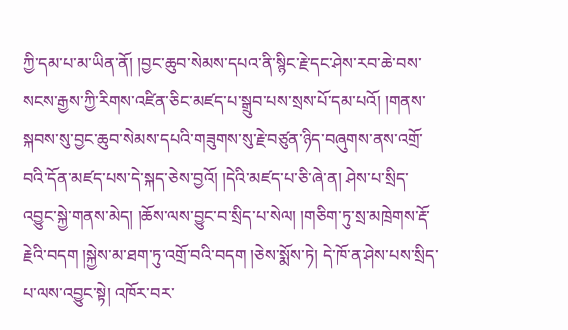ཀྱི་དམ་པ་མ་ཡིན་ནོ། །བྱང་ཆུབ་སེམས་དཔའ་ནི་སྙིང་རྗེ་དང་ཤེས་རབ་ཆེ་བས་སངས་རྒྱས་ཀྱི་རིགས་འཛིན་ཅིང་མཛད་པ་སྒྲུབ་པས་སྲས་པོ་དམ་པའོ། །གནས་སྐབས་སུ་བྱང་ཆུབ་སེམས་དཔའི་གཟུགས་སུ་རྗེ་བཙུན་ཉིད་བཞུགས་ནས་འགྲོ་བའི་དོན་མཛད་པས་དེ་སྐད་ཅེས་བྱའོ། །དེའི་མཛད་པ་ཅི་ཞེ་ན། ཤེས་པ་སྲིད་འབྱུང་སྐྱེ་གནས་མེད། །ཆོས་ལས་བྱུང་བ་སྲིད་པ་སེལ། །གཅིག་ཏུ་སྲ་མཁྲེགས་རྡོ་རྗེའི་བདག །སྐྱེས་མ་ཐག་ཏུ་འགྲོ་བའི་བདག །ཅེས་སྨོས་ཏེ། དེ་ཁོ་ན་ཤེས་པས་སྲིད་པ་ལས་འབྱུང་སྟེ། འཁོར་བར་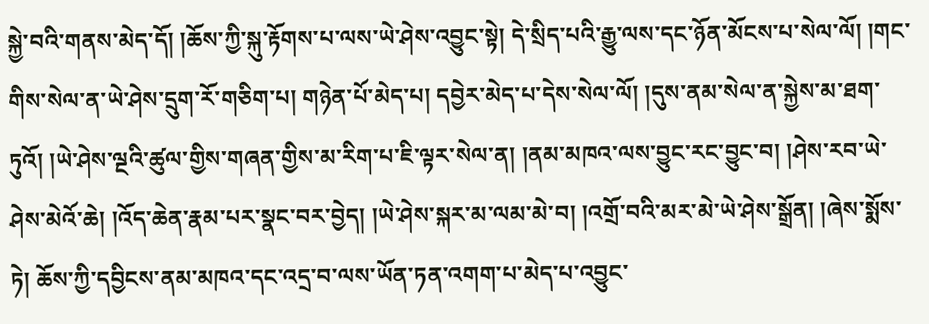སྐྱེ་བའི་གནས་མེད་དོ། །ཆོས་ཀྱི་སྐུ་རྟོགས་པ་ལས་ཡེ་ཤེས་འབྱུང་སྟེ། དེ་སྲིད་པའི་རྒྱུ་ལས་དང་ཉོན་མོངས་པ་སེལ་ལོ། །གང་གིས་སེལ་ན་ཡེ་ཤེས་དྲུག་རོ་གཅིག་པ། གཉེན་པོ་མེད་པ། དབྱེར་མེད་པ་དེས་སེལ་ལོ། །དུས་ནམ་སེལ་ན་སྐྱེས་མ་ཐག་ཏུའོ། །ཡེ་ཤེས་ལྔའི་ཚུལ་གྱིས་གཞན་གྱིས་མ་རིག་པ་ཇི་ལྟར་སེལ་ན། །ནམ་མཁའ་ལས་བྱུང་རང་བྱུང་བ། །ཤེས་རབ་ཡེ་ཤེས་མེའོ་ཆེ། །འོད་ཆེན་རྣམ་པར་སྣང་བར་བྱེད། །ཡེ་ཤེས་སྐར་མ་ལམ་མེ་བ། །འགྲོ་བའི་མར་མེ་ཡེ་ཤེས་སྒྲོན། །ཞེས་སྨོས་ཏེ། ཆོས་ཀྱི་དབྱིངས་ནམ་མཁའ་དང་འདྲ་བ་ལས་ཡོན་ཏན་འགག་པ་མེད་པ་འབྱུང་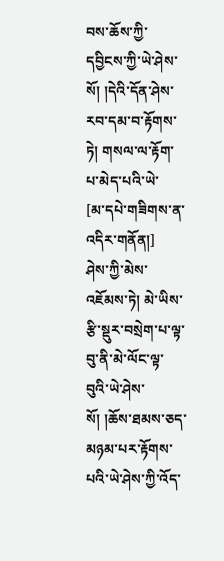བས་ཆོས་ཀྱི་དབྱིངས་ཀྱི་ཡེ་ཤེས་སོ། །དེའི་དོན་ཤེས་རབ་དམ་བ་རྟོགས་ཏེ། གསལ་ལ་རྟོག་པ་མེད་པའི་ཡེ་
[མ་དཔེ་གཟིགས་ན་འདིར་གནོན།]
ཤེས་ཀྱི་མེས་འཇོམས་ཏེ། མེ་ཡིས་རྩི་སྡུར་བསྲེག་པ་ལྟ་བུ་ནི་མེ་ལོང་ལྟ་བུའི་ཡེ་ཤེས་སོ། །ཆོས་ཐམས་ཅད་མཉམ་པར་རྟོགས་པའི་ཡེ་ཤེས་ཀྱི་འོད་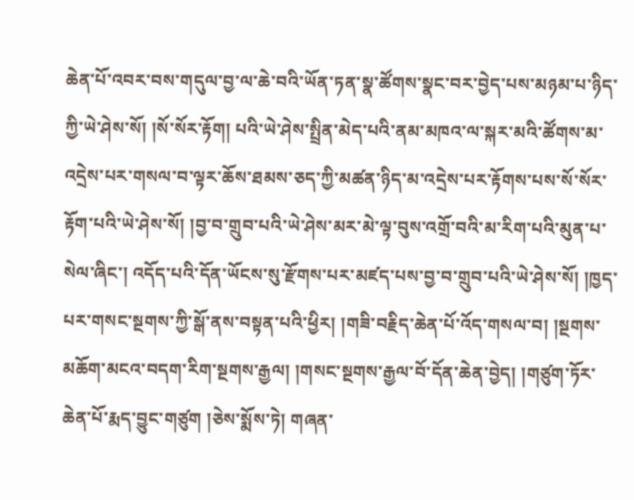ཆེན་པོ་འབར་བས་གདུལ་བྱ་ལ་ཆེ་བའི་ཡོན་ཏན་སྣ་ཚོགས་སྣང་བར་བྱེད་པས་མཉམ་པ་ཉིད་ཀྱི་ཡེ་ཤེས་སོ། །སོ་སོར་རྟོག། པའི་ཡེ་ཤེས་སྤྲིན་མེད་པའི་ནམ་མཁའ་ལ་སྐར་མའི་ཚོགས་མ་འདྲེས་པར་གསལ་བ་ལྟར་ཆོས་ཐམས་ཅད་ཀྱི་མཚན་ཉིད་མ་འདྲེས་པར་རྟོགས་པས་སོ་སོར་རྟོག་པའི་ཡེ་ཤེས་སོ། །བྱ་བ་གྲུབ་པའི་ཡེ་ཤེས་མར་མེ་ལྟ་བུས་འགྲོ་བའི་མ་རིག་པའི་མུན་པ་སེལ་ཞིང་། འདོད་པའི་དོན་ཡོངས་སུ་རྫོགས་པར་མཛད་པས་བྱ་བ་གྲུབ་པའི་ཡེ་ཤེས་སོ། །ཁྱད་པར་གསང་སྔགས་ཀྱི་སྒོ་ནས་བསྟན་པའི་ཕྱིར། །གཟི་བརྗིད་ཆེན་པོ་འོད་གསལ་བ། །སྔགས་མཆོག་མངའ་བདག་རིག་སྔགས་རྒྱལ། །གསང་སྔགས་རྒྱལ་བོ་དོན་ཆེན་བྱེད། །གཙུག་ཏོར་ཆེན་པོ་རྨད་བྱུང་གཙུག །ཅེས་སྨོས་ཏེ། གཞན་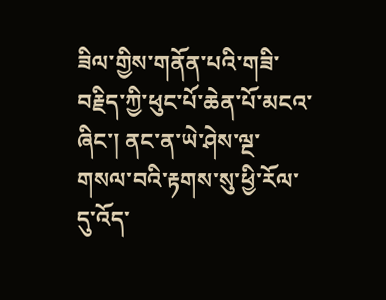ཟིལ་གྱིས་གནོན་པའི་གཟི་བརྗིད་ཀྱི་ཕུང་པོ་ཆེན་པོ་མངའ་ཞིང་། ནང་ན་ཡེ་ཤེས་ལྔ་གསལ་བའི་རྟགས་སུ་ཕྱི་རོལ་དུ་འོད་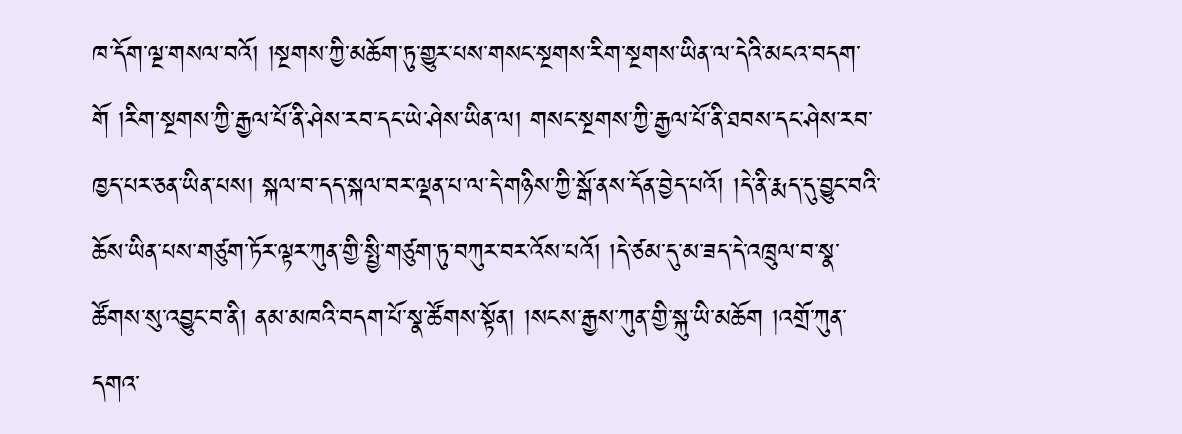ཁ་དོག་ལྔ་གསལ་བའོ། །སྔགས་ཀྱི་མཆོག་ཏུ་གྱུར་པས་གསང་སྔགས་རིག་སྔགས་ཡིན་ལ་དེའི་མངའ་བདག་གོ །རིག་སྔགས་ཀྱི་རྒྱལ་པོ་ནི་ཤེས་རབ་དང་ཡེ་ཤེས་ཡིན་ལ། གསང་སྔགས་ཀྱི་རྒྱལ་པོ་ནི་ཐབས་དང་ཤེས་རབ་ཁྱད་པར་ཅན་ཡིན་པས། སྐལ་བ་དད་སྐལ་བར་ལྡན་པ་ལ་དེ་གཉིས་ཀྱི་སྒོ་ནས་དོན་བྱེད་པའོ། །དེ་ནི་རྨད་དུ་བྱུང་བའི་ཆོས་ཡིན་པས་གཙུག་ཏོར་ལྟར་ཀུན་གྱི་སྤྱི་གཙུག་ཏུ་བཀུར་བར་འོས་པའོ། །དེ་ཙམ་དུ་མ་ཟད་དེ་འཁྲུལ་བ་སྣ་ཚོགས་སུ་འབྱུང་བ་ནི། ནམ་མཁའི་བདག་པོ་སྣ་ཚོགས་སྟོན། །སངས་རྒྱས་ཀུན་གྱི་སྐུ་ཡི་མཆོག །འགྲོ་ཀུན་དགའ་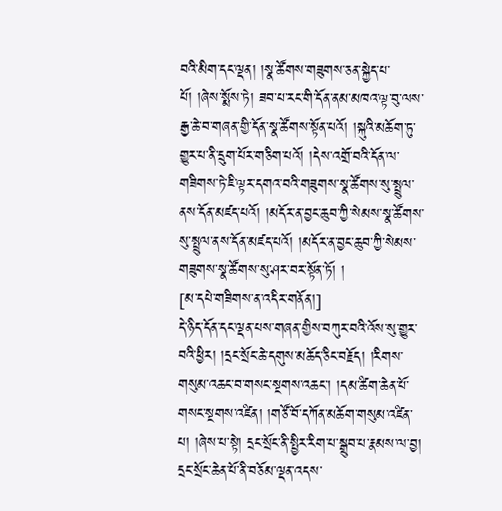བའི་མིག་དང་ལྡན། །སྣ་ཚོགས་གཟུགས་ཅན་སྐྱེད་པ་པོ། །ཞེས་སྨོས་ཏེ། ཟབ་པ་རང་གི་དོན་ནམ་མཁའ་ལྟ་བུ་ལས་རྒྱ་ཆེ་བ་གཞན་གྱི་དོན་སྣ་ཚོགས་སྟོན་པའོ། །སྐུའི་མཆོག་ཏུ་གྱུར་པ་ནི་དྲུག་པོར་གཅིག་པའོ། །དེས་འགྲོ་བའི་དོན་ལ་གཟིགས་ཏེ་ཇི་ལྟར་དགའ་བའི་གཟུགས་སྣ་ཚོགས་སུ་སྤྲུལ་ནས་དོན་མཛད་པའོ། །མདོར་ན་བྱང་ཆུབ་ཀྱི་སེམས་སྣ་ཚོགས་སུ་སྤྲུལ་ནས་དོན་མཛད་པའོ། །མདོར་ན་བྱང་ཆུབ་ཀྱི་སེམས་གཟུགས་སྣ་ཚོགས་སུ་ཤར་བར་སྟོན་ཏོ། །
[མ་དཔེ་གཟིགས་ན་འདིར་གནོན།]
དེ་ཉིད་དོན་དང་ལྡན་པས་གཞན་གྱིས་བཀུར་བའི་འོས་སུ་གྱུར་བའི་ཕྱིར། །དྲང་སྲོང་ཆེ་དགུས་མཆོད་ཅིང་བརྗོད། །རིགས་གསུམ་འཆང་བ་གསང་སྔགས་འཆང་། །དམ་ཚིག་ཆེན་པོ་གསང་སྔགས་འཛིན། །གཙོ་བོ་དཀོན་མཆོག་གསུམ་འཛིན་པ། །ཞེས་པ་སྟེ། དྲང་སྲོང་ནི་སྤྱིར་རིག་པ་སྒྲུབ་པ་རྣམས་ལ་བྱ། དྲང་སྲོང་ཆེན་པོ་ནི་བཅོམ་ལྡན་འདས་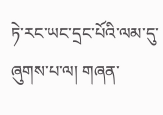ཏེ་རང་ཡང་དྲང་པོའི་ལམ་དུ་ཞུགས་པ་ལ། གཞན་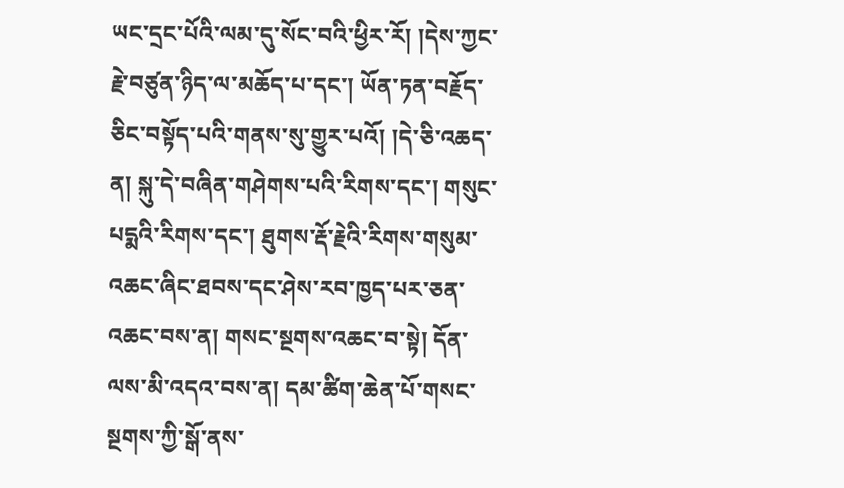ཡང་དྲང་པོའི་ལམ་དུ་སོང་བའི་ཕྱིར་རོ། །དེས་ཀྱང་རྗེ་བཙུན་ཉིད་ལ་མཆོད་པ་དང་། ཡོན་ཏན་བརྗོད་ཅིང་བསྟོད་པའི་གནས་སུ་གྱུར་པའོ། །དེ་ཅི་འཆད་ན། སྐུ་དེ་བཞིན་གཤེགས་པའི་རིགས་དང་། གསུང་པདྨའི་རིགས་དང་། ཐུགས་རྡོ་རྗེའི་རིགས་གསུམ་འཆང་ཞིང་ཐབས་དང་ཤེས་རབ་ཁྱད་པར་ཅན་འཆང་བས་ན། གསང་སྔགས་འཆང་བ་སྟེ། དོན་ལས་མི་འདའ་བས་ན། དམ་ཚིག་ཆེན་པོ་གསང་སྔགས་ཀྱི་སྒོ་ནས་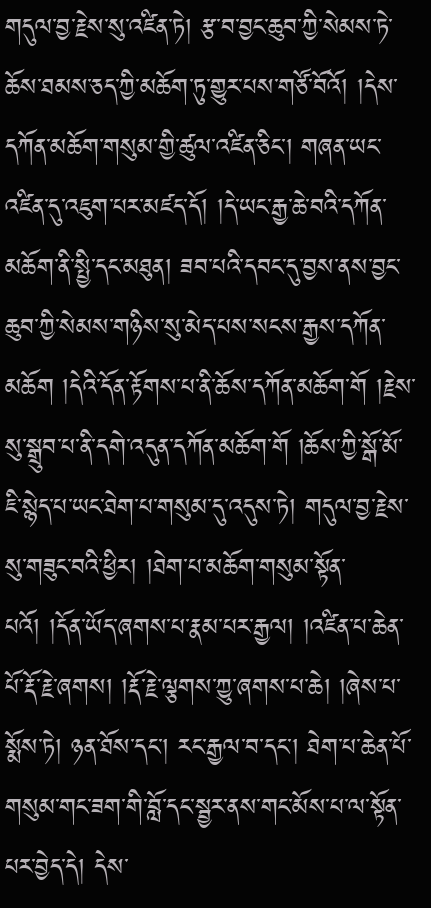གདུལ་བྱ་རྗེས་སུ་འཛིན་ཏེ། རྩ་བ་བྱང་ཆུབ་ཀྱི་སེམས་ཏེ་ཆོས་ཐམས་ཅད་ཀྱི་མཆོག་ཏུ་གྱུར་པས་གཙོ་བོའོ། །དེས་དཀོན་མཆོག་གསུམ་གྱི་ཚུལ་འཛིན་ཅིང་། གཞན་ཡང་འཛིན་དུ་འཇུག་པར་མཛད་དོ། །དེ་ཡང་རྒྱ་ཆེ་བའི་དཀོན་མཆོག་ནི་སྤྱི་དང་མཐུན། ཟབ་པའི་དབང་དུ་བྱས་ནས་བྱང་ཆུབ་ཀྱི་སེམས་གཉིས་སུ་མེད་པས་སངས་རྒྱས་དཀོན་མཆོག །དེའི་དོན་རྟོགས་པ་ནི་ཆོས་དཀོན་མཆོག་གོ །རྗེས་སུ་སྒྲུབ་པ་ནི་དགེ་འདུན་དཀོན་མཆོག་གོ །ཆོས་ཀྱི་སྒོ་མོ་ཇི་སྙེད་པ་ཡང་ཐེག་པ་གསུམ་དུ་འདུས་ཏེ། གདུལ་བྱ་རྗེས་སུ་གཟུང་བའི་ཕྱིར། །ཐེག་པ་མཆོག་གསུམ་སྟོན་པའོ། །དོན་ཡོད་ཞགས་པ་རྣམ་པར་རྒྱལ། །འཛིན་པ་ཆེན་པོ་རྡོ་རྗེ་ཞགས། །རྡོ་རྗེ་ལྕགས་ཀྱུ་ཞགས་པ་ཆེ། །ཞེས་པ་སྨོས་ཏེ། ཉན་ཐོས་དང་། རང་རྒྱལ་བ་དང་། ཐེག་པ་ཆེན་པོ་གསུམ་གང་ཟག་གི་བློ་དང་སྦྱར་ནས་གང་མོས་པ་ལ་སྟོན་པར་བྱེད་དེ། དེས་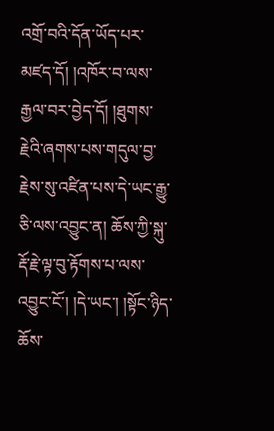འགྲོ་བའི་དོན་ཡོད་པར་མཛད་དོ། །འཁོར་བ་ལས་རྒྱལ་བར་བྱེད་དོ། །ཐུགས་རྗེའི་ཞགས་པས་གདུལ་བྱ་རྗེས་སུ་འཛིན་པས་དེ་ཡང་རྒྱུ་ཅི་ལས་འབྱུང་ན། ཆོས་ཀྱི་སྐུ་རྡོ་རྗེ་ལྟ་བུ་རྟོགས་པ་ལས་འབྱུང་ངོ་། །དེ་ཡང་། །སྟོང་ཉིད་ཆོས་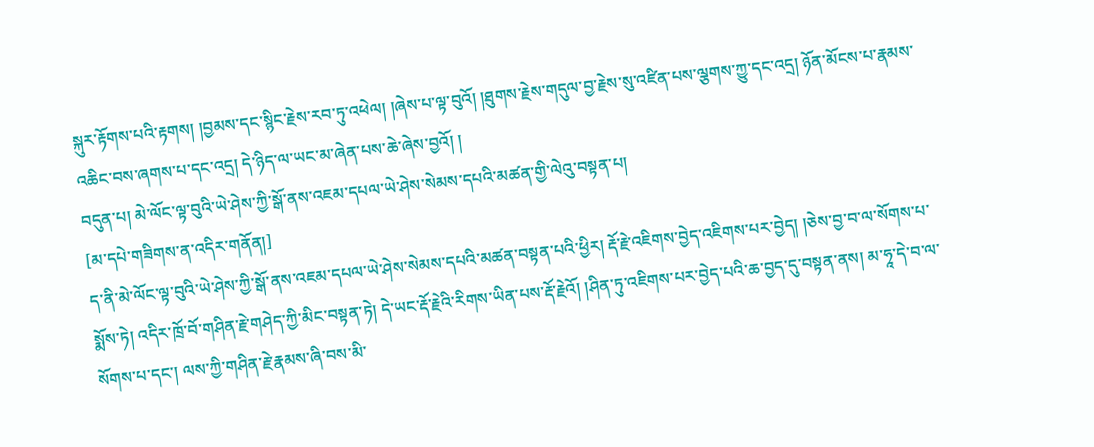སྐུར་རྟོགས་པའི་རྟགས། །བྱམས་དང་སྙིང་རྗེས་རབ་ཏུ་འཕེལ། །ཞེས་པ་ལྟ་བུའོ། །ཐུགས་རྗེས་གདུལ་བྱ་རྗེས་སུ་འཛིན་པས་ལྕགས་ཀྱུ་དང་འདྲ། ཉོན་མོངས་པ་རྣམས་འཆིང་བས་ཞགས་པ་དང་འདྲ། དེ་ཉིད་ལ་ཡང་མ་ཞེན་པས་ཆེ་ཞེས་བྱའོ། །
བདུན་པ། མེ་ལོང་ལྟ་བུའི་ཡེ་ཤེས་ཀྱི་སྒོ་ནས་འཇམ་དཔལ་ཡེ་ཤེས་སེམས་དཔའི་མཚན་གྱི་ལེའུ་བསྟན་པ།
[མ་དཔེ་གཟིགས་ན་འདིར་གནོན།]
ད་ནི་མེ་ལོང་ལྟ་བུའི་ཡེ་ཤེས་ཀྱི་སྒོ་ནས་འཇམ་དཔལ་ཡེ་ཤེས་སེམས་དཔའི་མཚན་བསྟན་པའི་ཕྱིར། རྡོ་རྗེ་འཇིགས་བྱེད་འཇིགས་པར་བྱེད། །ཅེས་བྱ་བ་ལ་སོགས་པ་སྨོས་ཏེ། འདིར་ཁྲོ་བོ་གཤིན་རྗེ་གཤེད་ཀྱི་མིང་བསྟན་ཏེ། དེ་ཡང་རྡོ་རྗེའི་རིགས་ཡིན་པས་རྡོ་རྗེའོ། །ཤིན་ཏུ་འཇིགས་པར་བྱེད་པའི་ཆ་བྱད་དུ་བསྟན་ནས། མ་ཧཱ་དེ་བ་ལ་སོགས་པ་དང་། ལས་ཀྱི་གཤིན་རྗེ་རྣམས་ཞི་བས་མི་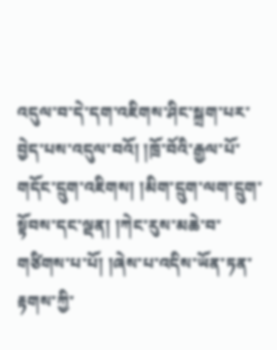འདུལ་བ་དེ་དག་འཇིགས་ཤིང་སྐྲག་པར་བྱེད་པས་འདུལ་བའོ། །ཁྲོ་བོའི་རྒྱལ་པོ་གདོང་དྲུག་འཇིགས། །མིག་དྲུག་ལག་དྲུག་སྟོབས་དང་ལྡན། །ཀེང་རུས་མཆེ་བ་གཙིགས་པ་པོ། །ཞེས་པ་འདིས་ཡོན་ཏན་རྟགས་ཀྱི་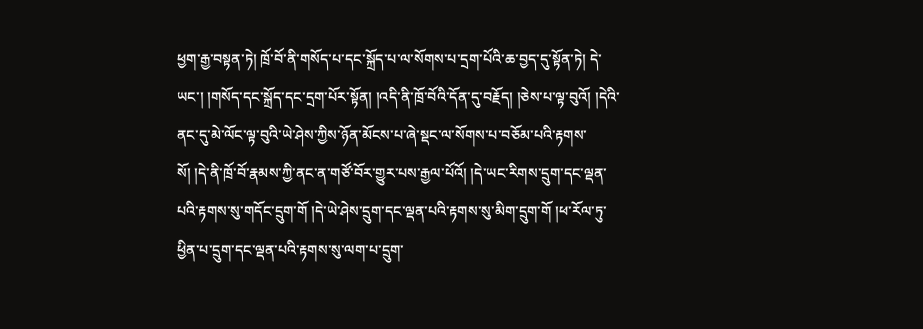ཕྱག་རྒྱ་བསྟན་ཏེ། ཁྲོ་བོ་ནི་གསོད་པ་དང་སྐྲོད་པ་ལ་སོགས་པ་དྲག་པོའི་ཆ་བྱད་དུ་སྟོན་ཏེ། དེ་ཡང་། །གསོད་དང་སྐྲོད་དང་དྲག་པོར་སྟོན། །འདི་ནི་ཁྲོ་བོའི་དོན་དུ་བརྗོད། །ཅེས་པ་ལྟ་བུའོ། །དེའི་ནང་དུ་མེ་ལོང་ལྟ་བུའི་ཡེ་ཤེས་ཀྱིས་ཉོན་མོངས་པ་ཞེ་སྡང་ལ་སོགས་པ་བཅོམ་པའི་རྟགས་སོ། །དེ་ནི་ཁྲོ་བོ་རྣམས་ཀྱི་ནང་ན་གཙོ་བོར་གྱུར་པས་རྒྱལ་པོའོ། །དེ་ཡང་རིགས་དྲུག་དང་ལྡན་པའི་རྟགས་སུ་གདོང་དྲུག་གོ །དེ་ཡེ་ཤེས་དྲུག་དང་ལྡན་པའི་རྟགས་སུ་མིག་དྲུག་གོ །ཕ་རོལ་ཏུ་ཕྱིན་པ་དྲུག་དང་ལྡན་པའི་རྟགས་སུ་ལག་པ་དྲུག་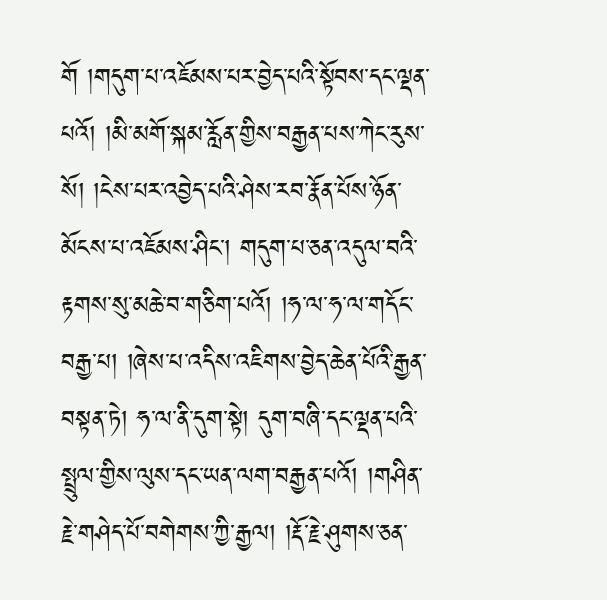གོ །གདུག་པ་འཇོམས་པར་བྱེད་པའི་སྟོབས་དང་ལྡན་པའོ། །མི་མགོ་སྐམ་རློན་གྱིས་བརྒྱན་པས་ཀེང་རུས་སོ། །ངེས་པར་འབྱེད་པའི་ཤེས་རབ་རྣོན་པོས་ཉོན་མོངས་པ་འཇོམས་ཤིང་། གདུག་པ་ཅན་འདུལ་བའི་རྟགས་སུ་མཆེ་བ་གཅིག་པའོ། །ཧ་ལ་ཧ་ལ་གདོང་བརྒྱ་པ། །ཞེས་པ་འདིས་འཇིགས་བྱེད་ཆེན་པོའི་རྒྱན་བསྟན་ཏེ། ཧ་ལ་ནི་དུག་སྟེ། དུག་བཞི་དང་ལྡན་པའི་སྤྲུལ་གྱིས་ལུས་དང་ཡན་ལག་བརྒྱན་པའོ། །གཤིན་རྗེ་གཤེད་པོ་བགེགས་ཀྱི་རྒྱལ། །རྡོ་རྗེ་ཤུགས་ཅན་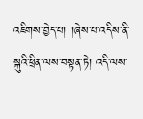འཇིགས་བྱེད་པ། །ཞེས་པ་འདིས་ནི་སྐུའི་ཕྲིན་ལས་བསྟན་ཏེ། འདི་ལས་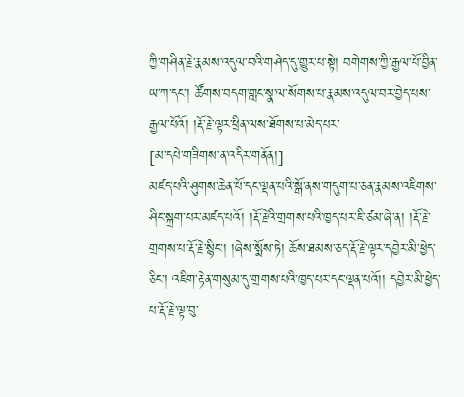ཀྱི་གཤིན་རྗེ་རྣམས་འདུལ་བའི་གཤེད་དུ་གྱུར་པ་སྟེ། བགེགས་ཀྱི་རྒྱལ་པོ་བྱིན་ཡ་ཀ་དང་། ཚོགས་བདག་གླང་སྣ་ལ་སོགས་པ་རྣམས་འདུལ་བར་བྱེད་པས་རྒྱལ་པོའོ། །རྡོ་རྗེ་ལྟར་ཕྲིན་ལས་ཐོགས་པ་མེད་པར་
[མ་དཔེ་གཟིགས་ན་འདིར་གནོན།]
མཛད་པའི་ཤུགས་ཆེན་པོ་དང་ལྡན་པའི་སྒོ་ནས་གདུག་པ་ཅན་རྣམས་འཇིགས་ཤིང་སྐྲག་པར་མཛད་པའོ། །རྡོ་རྗེའི་གྲགས་པའི་ཁྱད་པར་ཇི་ཙམ་ཞེ་ན། །རྡོ་རྗེ་གྲགས་པ་རྡོ་རྗེ་སྙིང་། །ཞེས་སྨོས་ཏེ། ཆོས་ཐམས་ཅད་རྡོ་རྗེ་ལྟར་དབྱེར་མི་ཕྱེད་ཅིང་། འཇིག་རྟེན་གསུམ་དུ་གྲགས་པའི་ཁྱད་པར་དང་ལྡན་པའོ།། དབྱེར་མི་ཕྱེད་པ་རྡོ་རྗེ་ལྟ་བུ་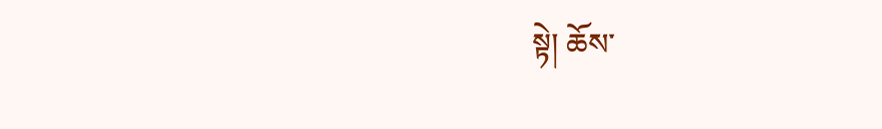སྟེ། ཆོས་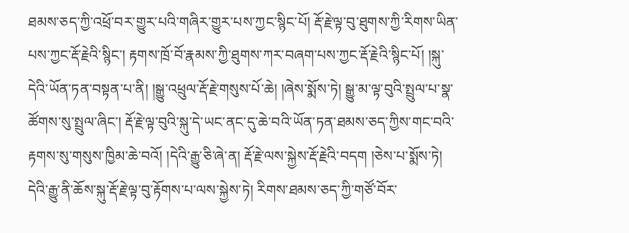ཐམས་ཅད་ཀྱི་འཕྲོ་བར་གྱུར་པའི་གཞིར་གྱུར་པས་ཀྱང་སྙིང་པོ། རྡོ་རྗེ་ལྟ་བུ་ཐུགས་ཀྱི་རིགས་ཡིན་པས་ཀྱང་རྡོ་རྗེའི་སྙིང་། རྟགས་ཁྲོ་བོ་རྣམས་ཀྱི་ཐུགས་ཀར་བཞག་པས་ཀྱང་རྡོ་རྗེའི་སྙིང་པོ། །སྐུ་དེའི་ཡོན་ཏན་བསྟན་པ་ནི། །སྒྱུ་འཕྲུལ་རྡོ་རྗེ་གསུས་པོ་ཆེ། །ཞེས་སྨོས་ཏེ། སྒྱུ་མ་ལྟ་བུའི་སྤྲུལ་པ་སྣ་ཚོགས་སུ་སྤྲུལ་ཞིང་། རྡོ་རྗེ་ལྟ་བུའི་སྐུ་དེ་ཡང་ནང་དུ་ཆེ་བའི་ཡོན་ཏན་ཐམས་ཅད་ཀྱིས་གང་བའི་རྟགས་སུ་གསུས་ཁྱིམ་ཆེ་བའོ། །དེའི་རྒྱུ་ཅི་ཞེ་ན། རྡོ་རྗེ་ལས་སྐྱེས་རྡོ་རྗེའི་བདག །ཅེས་པ་སྨོས་ཏེ། དེའི་རྒྱུ་ནི་ཆོས་སྐུ་རྡོ་རྗེ་ལྟ་བུ་རྟོགས་པ་ལས་སྐྱེས་ཏེ། རིགས་ཐམས་ཅད་ཀྱི་གཙོ་བོར་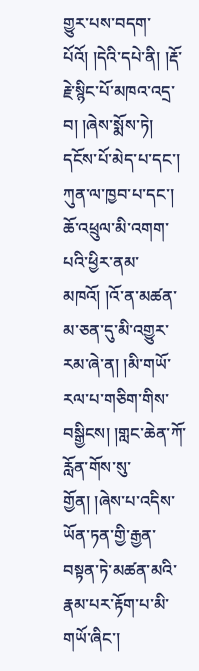གྱུར་པས་བདག་པོའོ། །དེའི་དཔེ་ནི། །རྡོ་རྗེ་སྙིང་པོ་མཁའ་འདྲ་བ། །ཞེས་སྨོས་ཏེ། དངོས་པོ་མེད་པ་དང་། ཀུན་ལ་ཁྱབ་པ་དང་། ཆོ་འཕྲུལ་མི་འགག་པའི་ཕྱིར་ནམ་མཁའོ། །འོ་ན་མཚན་མ་ཅན་དུ་མི་འགྱུར་རམ་ཞེ་ན། །མི་གཡོ་རལ་པ་གཅིག་གིས་བསྒྱིངས། །གླང་ཆེན་ཀོ་རློན་གོས་སུ་གྱོན། །ཞེས་པ་འདིས་ཡོན་ཏན་གྱི་རྒྱན་བསྟན་ཏེ་མཚན་མའི་རྣམ་པར་རྟོག་པ་མི་གཡོ་ཞིང་།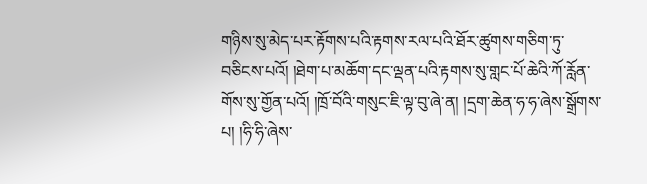གཉིས་སུ་མེད་པར་རྟོགས་པའི་རྟགས་རལ་པའི་ཐོར་ཚུགས་གཅིག་ཏུ་བཅིངས་པའོ། །ཐེག་པ་མཆོག་དང་ལྡན་པའི་རྟགས་སུ་གླང་པོ་ཆེའི་ཀོ་རློན་གོས་སུ་གྱོན་པའོ། །ཁྲོ་བོའི་གསུང་ཇི་ལྟ་བུ་ཞེ་ན། །དྲག་ཆེན་ཧ་ཧ་ཞེས་སྒྲོགས་པ། །ཧི་ཧི་ཞེས་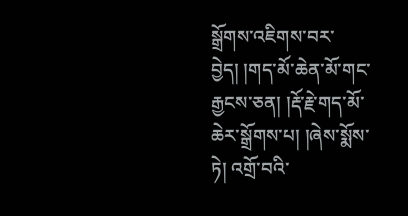སྒྲོགས་འཇིགས་བར་བྱེད། །གད་མོ་ཆེན་མོ་གང་རྒྱངས་ཅན། །རྡོ་རྗེ་གད་མོ་ཆེར་སྒྲོགས་པ། །ཞེས་སྨོས་ཏེ། འགྲོ་བའི་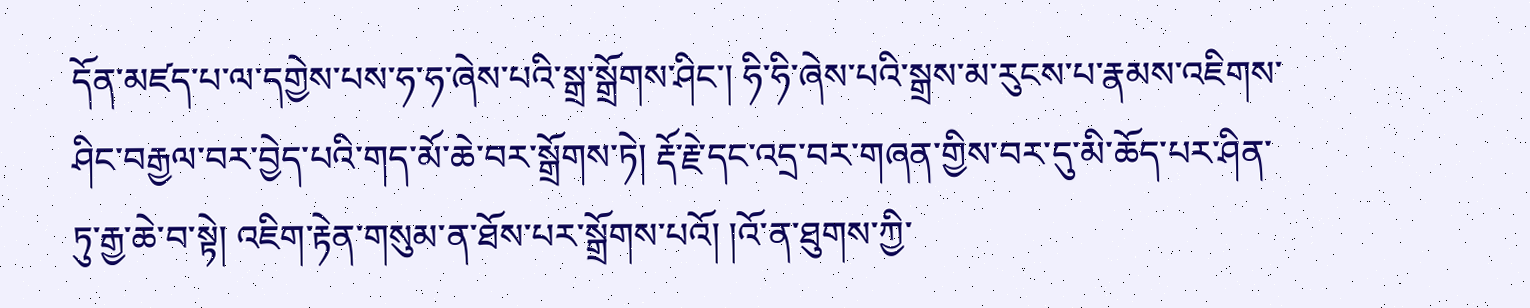དོན་མཛད་པ་ལ་དགྱེས་པས་ཧ་ཧ་ཞེས་པའི་སྒྲ་སྒྲོགས་ཤིང་། ཧི་ཧི་ཞེས་པའི་སྒྲས་མ་རུངས་པ་རྣམས་འཇིགས་ཤིང་བརྒྱལ་བར་བྱེད་པའི་གད་མོ་ཆེ་བར་སྒྲོགས་ཏེ། རྡོ་རྗེ་དང་འདྲ་བར་གཞན་གྱིས་བར་དུ་མི་ཆོད་པར་ཤིན་ཏུ་རྒྱ་ཆེ་བ་སྟེ། འཇིག་རྟེན་གསུམ་ན་ཐོས་པར་སྒྲོགས་པའོ། །འོ་ན་ཐུགས་ཀྱི་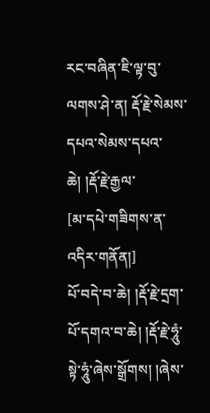རང་བཞིན་ཇི་ལྟ་བུ་ལགས་ཤེ་ན། རྡོ་རྗེ་སེམས་དཔའ་སེམས་དཔའ་ཆེ། །རྡོ་རྗེ་རྒྱལ་
[མ་དཔེ་གཟིགས་ན་འདིར་གནོན།]
པོ་བདེ་བ་ཆེ། །རྡོ་རྗེ་དྲག་པོ་དགའ་བ་ཆེ། །རྡོ་རྗེ་ཧཱུཾ་སྟེ་ཧཱུཾ་ཞེས་སྒྲོགས། །ཞེས་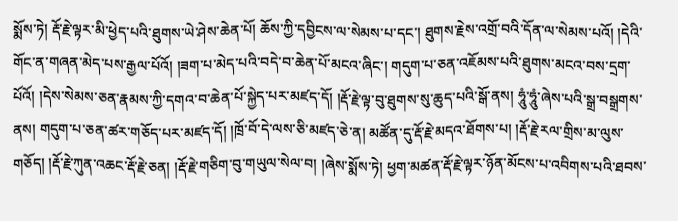སྨོས་ཏེ། རྡོ་རྗེ་ལྟར་མི་ཕྱེད་པའི་ཐུགས་ཡེ་ཤེས་ཆེན་པོ། ཆོས་ཀྱི་དབྱིངས་ལ་སེམས་པ་དང་། ཐུགས་རྗེས་འགྲོ་བའི་དོན་ལ་སེམས་པའོ། །དེའི་གོང་ན་གཞན་མེད་པས་རྒྱལ་པོའོ། །ཟག་པ་མེད་པའི་བདེ་བ་ཆེན་པོ་མངའ་ཞིང་། གདུག་པ་ཅན་འཇོམས་པའི་ཐུགས་མངའ་བས་དྲག་པོའོ། །དེས་སེམས་ཅན་རྣམས་ཀྱི་དགའ་བ་ཆེན་པོ་སྐྱེད་པར་མཛད་དོ། །རྡོ་རྗེ་ལྟ་བུ་ཐུགས་སུ་ཆུད་པའི་སྒོ་ནས། ཧཱུཾ་ཧཱུཾ་ཞེས་པའི་སྒྲ་བསྒྲགས་ནས། གདུག་པ་ཅན་ཚར་གཅོད་པར་མཛད་དོ། །ཁྲོ་བོ་དེ་ལས་ཅི་མཛད་ཅེ་ན། མཚོན་དུ་རྡོ་རྗེ་མདའ་ཐོགས་པ། །རྡོ་རྗེ་རལ་གྲིས་མ་ལུས་གཅོད། །རྡོ་རྗེ་ཀུན་འཆང་རྡོ་རྗེ་ཅན། །རྡོ་རྗེ་གཅིག་བུ་གཡུལ་སེལ་བ། །ཞེས་སྨོས་ཏེ། ཕྱག་མཚན་རྡོ་རྗེ་ལྟར་ཉོན་མོངས་པ་འབིགས་པའི་ཐབས་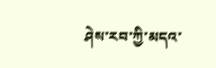ཤེས་རབ་ཀྱི་མདའ་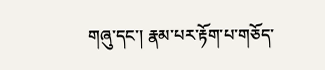གཞུ་དང་། རྣམ་པར་རྟོག་པ་གཅོད་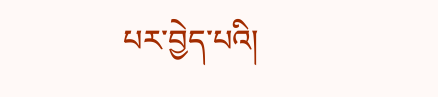པར་བྱེད་པའི།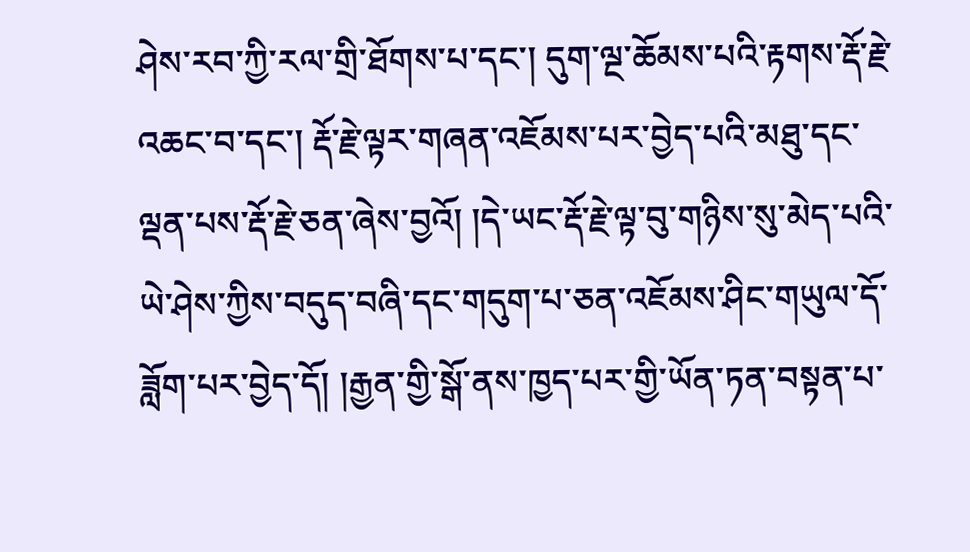ཤེས་རབ་ཀྱི་རལ་གྲི་ཐོགས་པ་དང་། དུག་ལྔ་ཆོམས་པའི་རྟགས་རྡོ་རྗེ་འཆང་བ་དང་། རྡོ་རྗེ་ལྟར་གཞན་འཇོམས་པར་བྱེད་པའི་མཐུ་དང་ལྡན་པས་རྡོ་རྗེ་ཅན་ཞེས་བྱའོ། །དེ་ཡང་རྡོ་རྗེ་ལྟ་བུ་གཉིས་སུ་མེད་པའི་ཡེ་ཤེས་ཀྱིས་བདུད་བཞི་དང་གདུག་པ་ཅན་འཇོམས་ཤིང་གཡུལ་དོ་ཟློག་པར་བྱེད་དོ། །རྒྱན་གྱི་སྒོ་ནས་ཁྱད་པར་གྱི་ཡོན་ཏན་བསྟན་པ་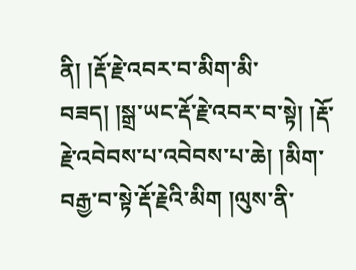ནི། །རྡོ་རྗེ་འབར་བ་མིག་མི་བཟད། །སྒྲ་ཡང་རྡོ་རྗེ་འབར་བ་སྟེ། །རྡོ་རྗེ་འབེབས་པ་འབེབས་པ་ཆེ། །མིག་བརྒྱ་བ་སྟེ་རྡོ་རྗེའི་མིག །ལུས་ནི་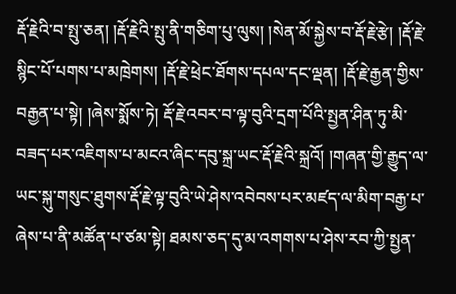རྡོ་རྗེའི་བ་སྤུ་ཅན། །རྡོ་རྗེའི་སྤུ་ནི་གཅིག་པུ་ལུས། །སེན་མོ་སྐྱེས་བ་རྡོ་རྗེ་རྩེ། །རྡོ་རྗེ་སྙིང་པོ་པགས་པ་མཁྲེགས། །རྡོ་རྗེ་ཕྲེང་ཐོགས་དཔལ་དང་ལྡན། །རྡོ་རྗེ་རྒྱན་གྱིས་བརྒྱན་པ་སྟེ། །ཞེས་སྨོས་ཏེ། རྡོ་རྗེ་འབར་བ་ལྟ་བུའི་དྲག་པོའི་སྤྱན་ཤིན་ཏུ་མི་བཟད་པར་འཇིགས་པ་མངའ་ཞིང་དབུ་སྐྲ་ཡང་རྡོ་རྗེའི་སྐྲའོ། །གཞན་གྱི་རྒྱུད་ལ་ཡང་སྐུ་གསུང་ཐུགས་རྡོ་རྗེ་ལྟ་བུའི་ཡེ་ཤེས་འབེབས་པར་མཛད་ལ་མིག་བརྒྱ་པ་ཞེས་པ་ནི་མཚོན་པ་ཙམ་སྟེ། ཐམས་ཅད་དུ་མ་འགགས་པ་ཤེས་རབ་ཀྱི་སྤྱན་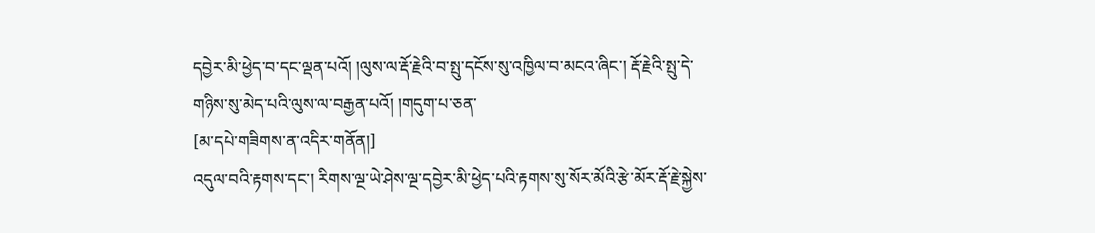དབྱེར་མི་ཕྱེད་བ་དང་ལྡན་པའོ། །ལུས་ལ་རྡོ་རྗེའི་བ་སྤུ་དངོས་སུ་འཁྱིལ་བ་མངའ་ཞིང་། རྡོ་རྗེའི་སྤུ་དེ་གཉིས་སུ་མེད་པའི་ལུས་ལ་བརྒྱན་པའོ། །གདུག་པ་ཅན་
[མ་དཔེ་གཟིགས་ན་འདིར་གནོན།]
འདུལ་བའི་རྟགས་དང་། རིགས་ལྔ་ཡེ་ཤེས་ལྔ་དབྱེར་མི་ཕྱེད་པའི་རྟགས་སུ་སོར་མོའི་རྩེ་མོར་རྡོ་རྗེ་སྐྱེས་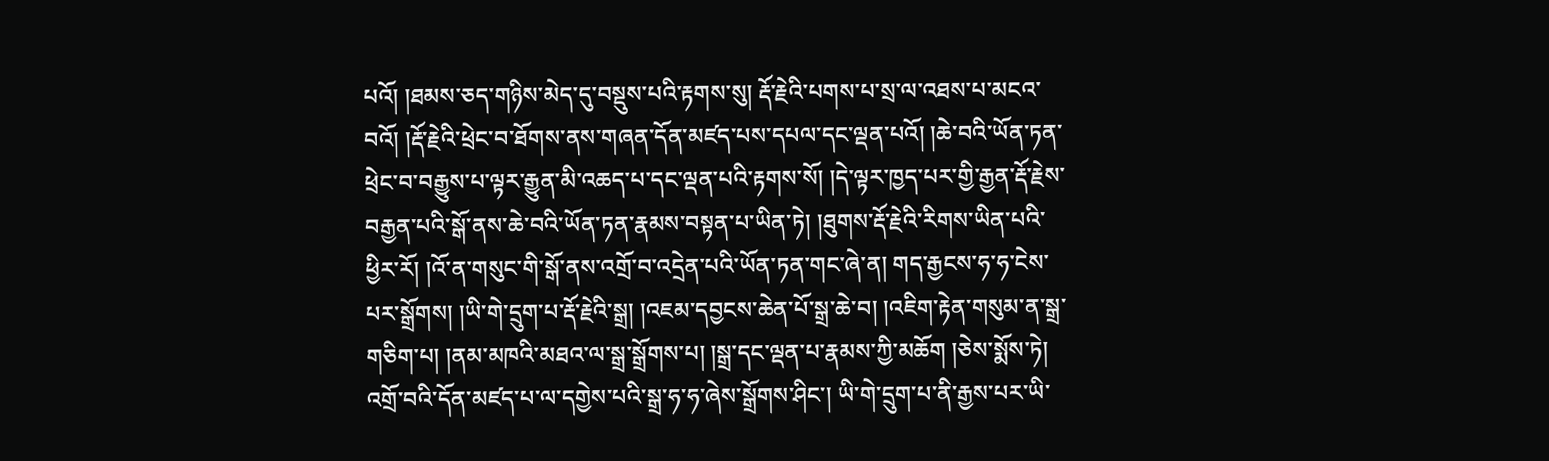པའོ། །ཐམས་ཅད་གཉིས་མེད་དུ་བསྡུས་པའི་རྟགས་སུ། རྡོ་རྗེའི་པགས་པ་སྲ་ལ་འཐས་པ་མངའ་བའོ། །རྡོ་རྗེའི་ཕྲེང་བ་ཐོགས་ནས་གཞན་དོན་མཛད་པས་དཔལ་དང་ལྡན་པའོ། །ཆེ་བའི་ཡོན་ཏན་ཕྲེང་བ་བརྒྱུས་པ་ལྟར་རྒྱུན་མི་འཆད་པ་དང་ལྡན་པའི་རྟགས་སོ། །དེ་ལྟར་ཁྱད་པར་གྱི་རྒྱན་རྡོ་རྗེས་བརྒྱན་པའི་སྒོ་ནས་ཆེ་བའི་ཡོན་ཏན་རྣམས་བསྟན་པ་ཡིན་ཏེ། །ཐུགས་རྡོ་རྗེའི་རིགས་ཡིན་པའི་ཕྱིར་རོ། །འོ་ན་གསུང་གི་སྒོ་ནས་འགྲོ་བ་འདྲེན་པའི་ཡོན་ཏན་གང་ཞེ་ན། གད་རྒྱངས་ཧ་ཧ་ངེས་པར་སྒྲོགས། །ཡི་གེ་དྲུག་པ་རྡོ་རྗེའི་སྒྲ། །འཇམ་དབྱངས་ཆེན་པོ་སྒྲ་ཆེ་བ། །འཇིག་རྟེན་གསུམ་ན་སྒྲ་གཅིག་པ། །ནམ་མཁའི་མཐའ་ལ་སྒྲ་སྒྲོགས་པ། །སྒྲ་དང་ལྡན་པ་རྣམས་ཀྱི་མཆོག །ཅེས་སྨོས་ཏེ། འགྲོ་བའི་དོན་མཛད་པ་ལ་དགྱེས་པའི་སྒྲ་ཧ་ཧ་ཞེས་སྒྲོགས་ཤིང་། ཡི་གེ་དྲུག་པ་ནི་རྒྱས་པར་ཡི་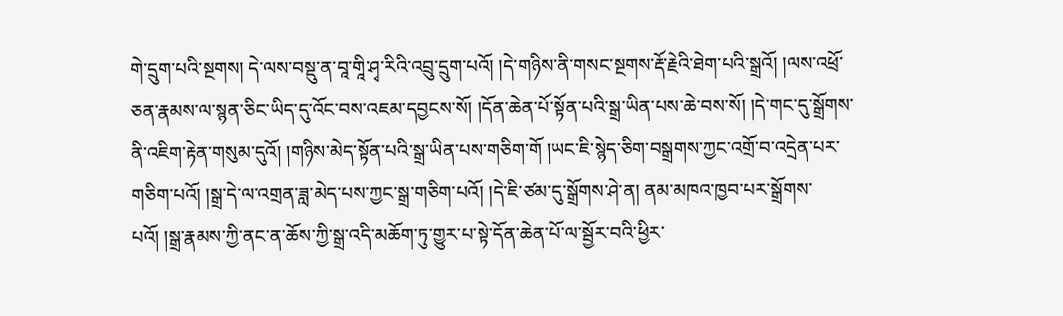གེ་དྲུག་པའི་སྔགས། དེ་ལས་བསྡུ་ན་བཱ་གཱི་ཤྭ་རིའི་འབྲུ་དྲུག་པའོ། །དེ་གཉིས་ནི་གསང་སྔགས་རྡོ་རྗེའི་ཐེག་པའི་སྒྲའོ། །ལས་འཕྲོ་ཅན་རྣམས་ལ་སྙན་ཅིང་ཡིད་དུ་འོང་བས་འཇམ་དབྱངས་སོ། །དོན་ཆེན་པོ་སྟོན་པའི་སྒྲ་ཡིན་པས་ཆེ་བས་སོ། །དེ་གང་དུ་སྒྲོགས་ནི་འཇིག་རྟེན་གསུམ་དུའོ། །གཉིས་མེད་སྟོན་པའི་སྒྲ་ཡིན་པས་གཅིག་གོ །ཡང་ཇི་སྙེད་ཅིག་བསྒྲགས་ཀྱང་འགྲོ་བ་འདྲེན་པར་གཅིག་པའོ། །སྒྲ་དེ་ལ་འགྲན་ཟླ་མེད་པས་ཀྱང་སྒྲ་གཅིག་པའོ། །དེ་ཇི་ཙམ་དུ་སྒྲོགས་ཤེ་ན། ནམ་མཁའ་ཁྱབ་པར་སྒྲོགས་པའོ། །སྒྲ་རྣམས་ཀྱི་ནང་ན་ཆོས་ཀྱི་སྒྲ་འདི་མཆོག་ཏུ་གྱུར་པ་སྟེ་དོན་ཆེན་པོ་ལ་སྦྱོར་བའི་ཕྱིར་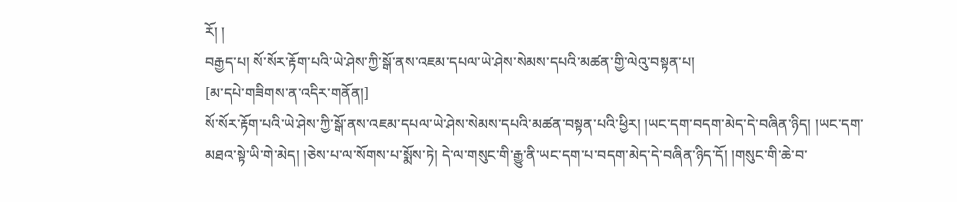རོ། །
བརྒྱད་པ། སོ་སོར་རྟོག་པའི་ཡེ་ཤེས་ཀྱི་སྒོ་ནས་འཇམ་དཔལ་ཡེ་ཤེས་སེམས་དཔའི་མཚན་གྱི་ལེའུ་བསྟན་པ།
[མ་དཔེ་གཟིགས་ན་འདིར་གནོན།]
སོ་སོར་རྟོག་པའི་ཡེ་ཤེས་ཀྱི་སྒོ་ནས་འཇམ་དཔལ་ཡེ་ཤེས་སེམས་དཔའི་མཚན་བསྟན་པའི་ཕྱིར། །ཡང་དག་བདག་མེད་དེ་བཞིན་ཉིད། །ཡང་དག་མཐའ་སྟེ་ཡི་གེ་མེད། །ཅེས་པ་ལ་སོགས་པ་སྨོས་ཏེ། དེ་ལ་གསུང་གི་རྒྱུ་ནི་ཡང་དག་པ་བདག་མེད་དེ་བཞིན་ཉིད་དོ། །གསུང་གི་ཆེ་བ་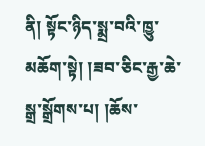ནི། སྟོང་ཉིད་སྨྲ་བའི་ཁྱུ་མཆོག་སྟེ། །ཟབ་ཅིང་རྒྱ་ཆེ་སྒྲ་སྒྲོགས་པ། །ཆོས་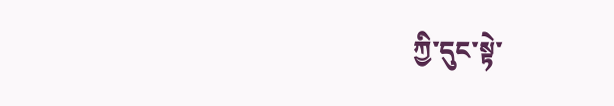ཀྱི་དུང་སྟེ་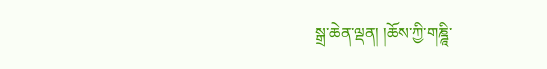སྒྲ་ཆེན་ལྡན། །ཆོས་ཀྱི་གཎྜཱི་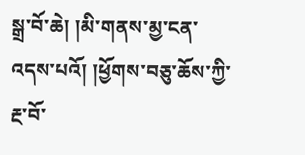སྒྲ་བོ་ཆེ། །མི་གནས་མྱ་ངན་འདས་པའོ། །ཕྱོགས་བཅུ་ཆོས་ཀྱི་རྔ་བོ་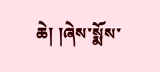ཆེ། །ཞེས་སྨོས་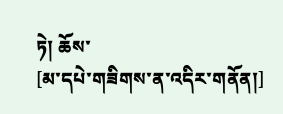ཏེ། ཆོས་
[མ་དཔེ་གཟིགས་ན་འདིར་གནོན།]